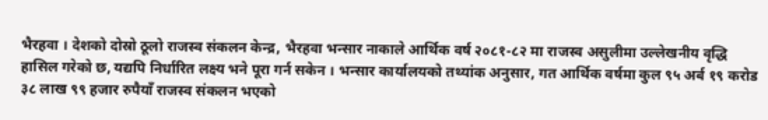भैरहवा । देशको दोस्रो ठूलो राजस्व संकलन केन्द्र, भैरहवा भन्सार नाकाले आर्थिक वर्ष २०८१-८२ मा राजस्व असुलीमा उल्लेखनीय वृद्धि हासिल गरेको छ, यद्यपि निर्धारित लक्ष्य भने पूरा गर्न सकेन । भन्सार कार्यालयको तथ्यांक अनुसार, गत आर्थिक वर्षमा कुल ९५ अर्ब १९ करोड ३८ लाख ९९ हजार रुपैयाँ राजस्व संकलन भएको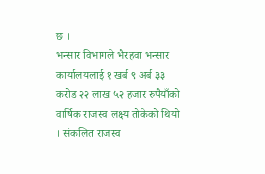छ ।
भन्सार विभागले भैरहवा भन्सार कार्यालयलाई १ खर्ब ९ अर्ब ३३ करोड २२ लाख ५२ हजार रुपैयाँको वार्षिक राजस्व लक्ष्य तोकेको थियो । संकलित राजस्व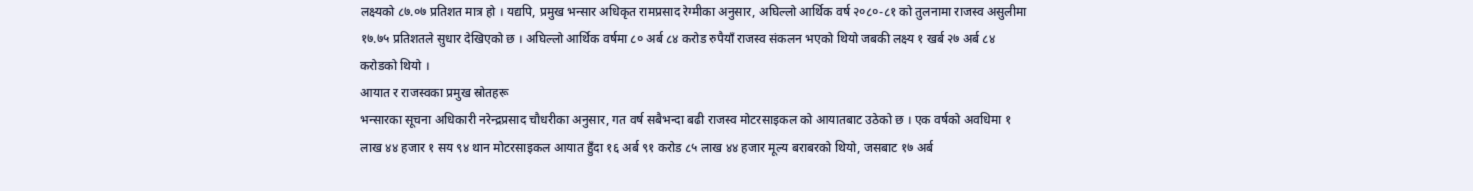लक्ष्यको ८७.०७ प्रतिशत मात्र हो । यद्यपि, प्रमुख भन्सार अधिकृत रामप्रसाद रेग्मीका अनुसार, अघिल्लो आर्थिक वर्ष २०८०-८१ को तुलनामा राजस्व असुलीमा १७.७५ प्रतिशतले सुधार देखिएको छ । अघिल्लो आर्थिक वर्षमा ८० अर्ब ८४ करोड रुपैयाँ राजस्व संकलन भएको थियो जबकी लक्ष्य १ खर्ब २७ अर्ब ८४ करोडको थियो ।
आयात र राजस्वका प्रमुख स्रोतहरू
भन्सारका सूचना अधिकारी नरेन्द्रप्रसाद चौधरीका अनुसार, गत वर्ष सबैभन्दा बढी राजस्व मोटरसाइकल को आयातबाट उठेको छ । एक वर्षको अवधिमा १ लाख ४४ हजार १ सय ९४ थान मोटरसाइकल आयात हुँदा १६ अर्ब ९१ करोड ८५ लाख ४४ हजार मूल्य बराबरको थियो, जसबाट १७ अर्ब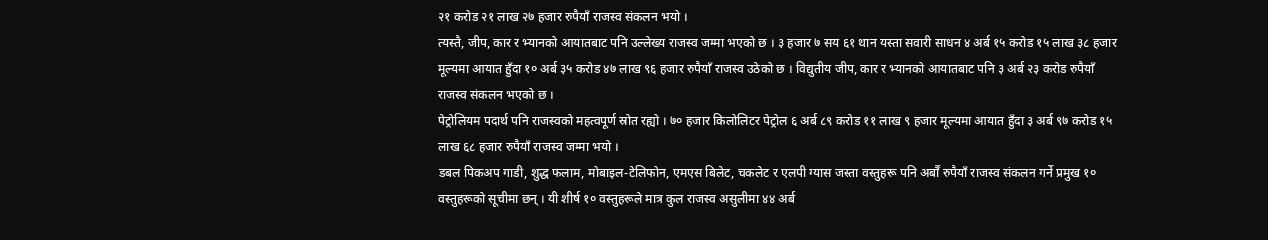२१ करोड २१ लाख २७ हजार रुपैयाँ राजस्व संकलन भयो ।
त्यस्तै, जीप, कार र भ्यानको आयातबाट पनि उल्लेख्य राजस्व जम्मा भएको छ । ३ हजार ७ सय ६१ थान यस्ता सवारी साधन ४ अर्ब १५ करोड १५ लाख ३८ हजार मूल्यमा आयात हुँदा १० अर्ब ३५ करोड ४७ लाख ९६ हजार रुपैयाँ राजस्व उठेको छ । विद्युतीय जीप, कार र भ्यानको आयातबाट पनि ३ अर्ब २३ करोड रुपैयाँ राजस्व संकलन भएको छ ।
पेट्रोलियम पदार्थ पनि राजस्वको महत्वपूर्ण स्रोत रह्यो । ७० हजार किलोलिटर पेट्रोल ६ अर्ब ८९ करोड ११ लाख ९ हजार मूल्यमा आयात हुँदा ३ अर्ब ९७ करोड १५ लाख ६८ हजार रुपैयाँ राजस्व जम्मा भयो ।
डबल पिकअप गाडी, शुद्ध फलाम, मोबाइल-टेलिफोन, एमएस बिलेट, चकलेट र एलपी ग्यास जस्ता वस्तुहरू पनि अर्बौं रुपैयाँ राजस्व संकलन गर्ने प्रमुख १० वस्तुहरूको सूचीमा छन् । यी शीर्ष १० वस्तुहरूले मात्र कुल राजस्व असुलीमा ४४ अर्ब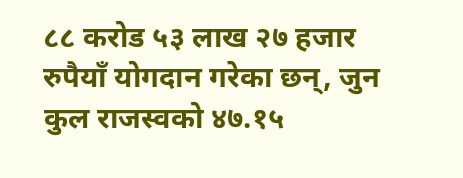८८ करोड ५३ लाख २७ हजार रुपैयाँ योगदान गरेका छन्, जुन कुल राजस्वको ४७.१५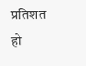प्रतिशत हो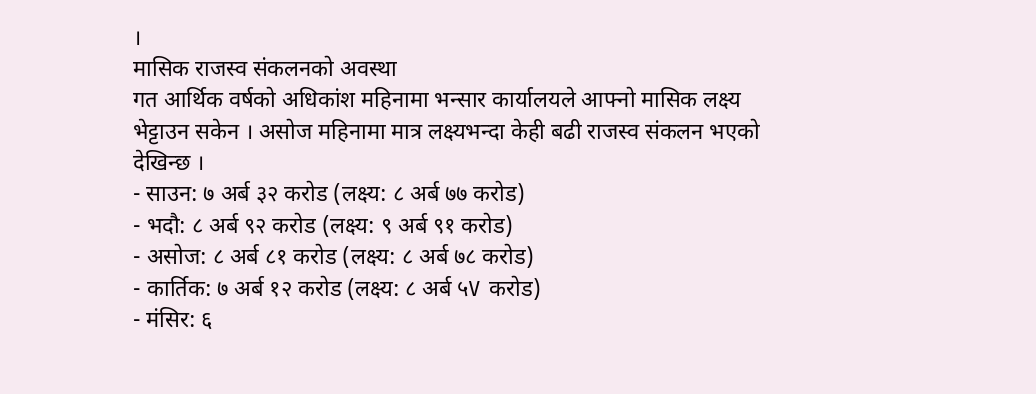।
मासिक राजस्व संकलनको अवस्था
गत आर्थिक वर्षको अधिकांश महिनामा भन्सार कार्यालयले आफ्नो मासिक लक्ष्य भेट्टाउन सकेन । असोज महिनामा मात्र लक्ष्यभन्दा केही बढी राजस्व संकलन भएको देखिन्छ ।
- साउन: ७ अर्ब ३२ करोड (लक्ष्य: ८ अर्ब ७७ करोड)
- भदौ: ८ अर्ब ९२ करोड (लक्ष्य: ९ अर्ब ९१ करोड)
- असोज: ८ अर्ब ८१ करोड (लक्ष्य: ८ अर्ब ७८ करोड)
- कार्तिक: ७ अर्ब १२ करोड (लक्ष्य: ८ अर्ब ५۷ करोड)
- मंसिर: ६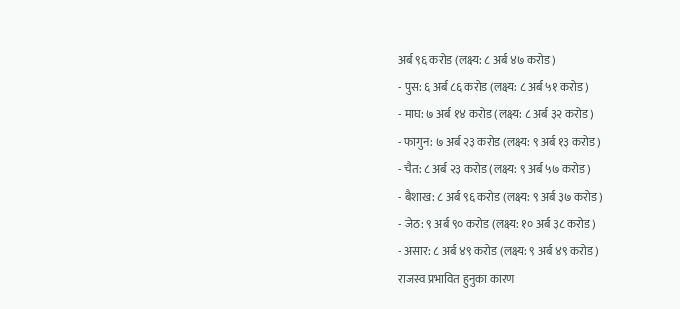अर्ब ९६ करोड (लक्ष्य: ८ अर्ब ४७ करोड)
- पुस: ६ अर्ब ८६ करोड (लक्ष्य: ८ अर्ब ५१ करोड)
- माघ: ७ अर्ब १४ करोड (लक्ष्य: ८ अर्ब ३२ करोड)
- फागुन: ७ अर्ब २३ करोड (लक्ष्य: ९ अर्ब १३ करोड)
- चैत: ८ अर्ब २३ करोड (लक्ष्य: ९ अर्ब ५७ करोड)
- बैशाख: ८ अर्ब ९६ करोड (लक्ष्य: ९ अर्ब ३७ करोड)
- जेठ: ९ अर्ब ९० करोड (लक्ष्य: १० अर्ब ३८ करोड)
- असार: ८ अर्ब ४९ करोड (लक्ष्य: ९ अर्ब ४९ करोड)
राजस्व प्रभावित हुनुका कारण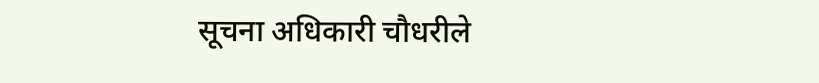सूचना अधिकारी चौधरीले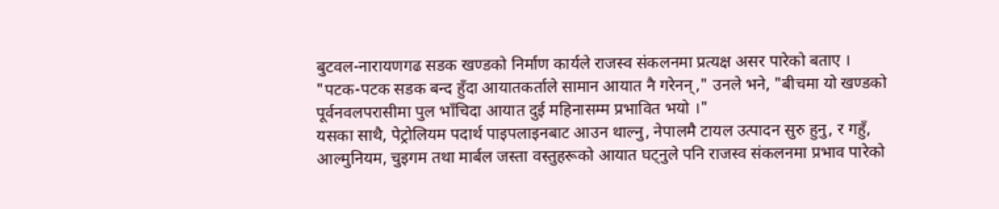बुटवल-नारायणगढ सडक खण्डको निर्माण कार्यले राजस्व संकलनमा प्रत्यक्ष असर पारेको बताए । "पटक-पटक सडक बन्द हुँदा आयातकर्ताले सामान आयात नै गरेनन्," उनले भने, "बीचमा यो खण्डको पूर्वनवलपरासीमा पुल भाँचिदा आयात दुई महिनासम्म प्रभावित भयो ।"
यसका साथै, पेट्रोलियम पदार्थ पाइपलाइनबाट आउन थाल्नु, नेपालमै टायल उत्पादन सुरु हुनु, र गहुँ, आल्मुनियम, चुइगम तथा मार्बल जस्ता वस्तुहरूको आयात घट्नुले पनि राजस्व संकलनमा प्रभाव पारेको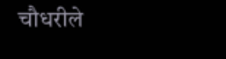चौधरीले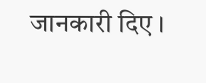जानकारी दिए ।